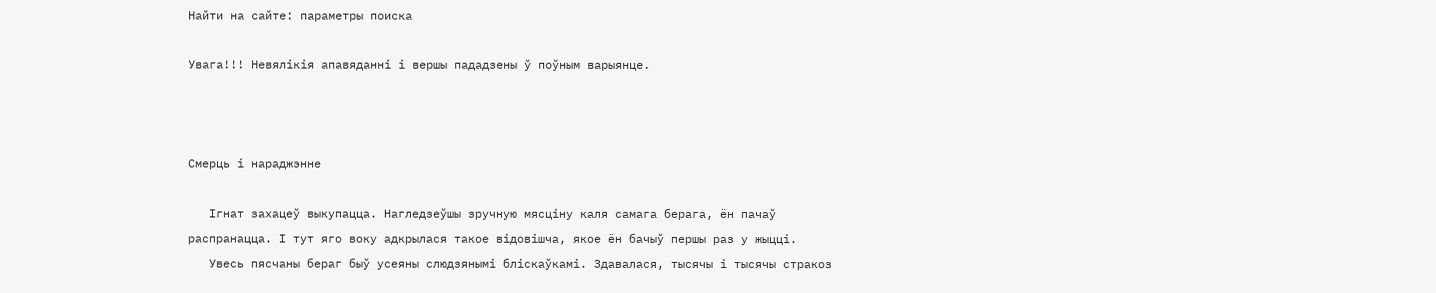Найти на сайте: параметры поиска

Увага!!! Невялікія апавяданні і вершы пададзены ў поўным варыянце.



Смерць і нараджэнне

   Ігнат захацеў выкупацца. Нагледзеўшы зручную мясціну каля самага берага, ён пачаў распранацца. І тут яго воку адкрылася такое відовішча, якое ён бачыў першы раз у жыцці.
   Увесь пясчаны бераг быў усеяны слюдзянымі бліскаўкамі. Здавалася, тысячы і тысячы стракоз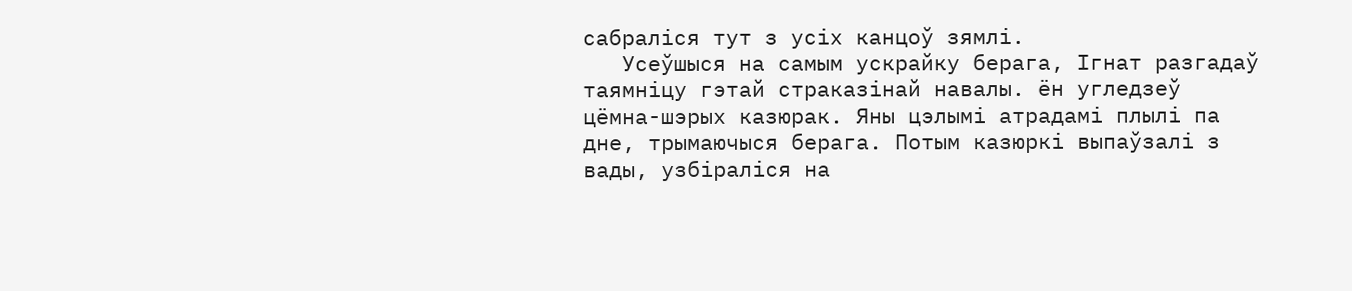сабраліся тут з усіх канцоў зямлі.
   Усеўшыся на самым ускрайку берага, Ігнат разгадаў таямніцу гэтай страказінай навалы. ён угледзеў цёмна-шэрых казюрак. Яны цэлымі атрадамі плылі па дне, трымаючыся берага. Потым казюркі выпаўзалі з вады, узбіраліся на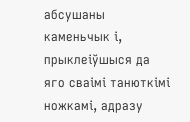абсушаны каменьчык і, прыклеіўшыся да яго сваімі танюткімі ножкамі, адразу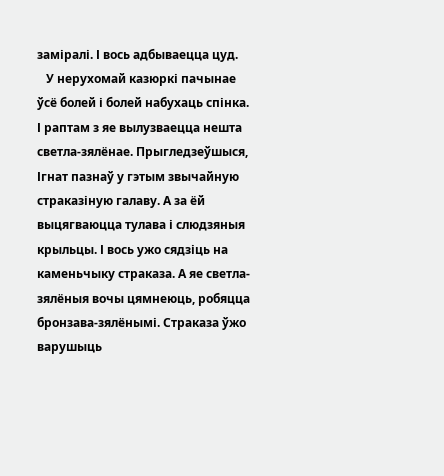заміралі. І вось адбываецца цуд.
   У нерухомай казюркі пачынае ўсё болей і болей набухаць спінка. І раптам з яе вылузваецца нешта светла-зялёнае. Прыгледзеўшыся, Ігнат пазнаў у гэтым звычайную страказіную галаву. А за ёй выцягваюцца тулава і слюдзяныя крыльцы. І вось ужо сядзіць на каменьчыку страказа. А яе светла-зялёныя вочы цямнеюць, робяцца бронзава-зялёнымі. Страказа ўжо варушыць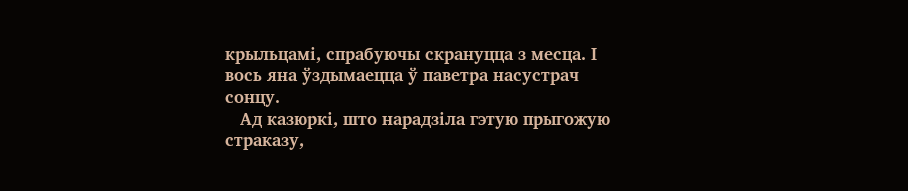крыльцамі, спрабуючы скрануцца з месца. І вось яна ўздымаецца ў паветра насустрач сонцу.
   Ад казюркі, што нарадзіла гэтую прыгожую страказу,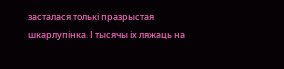засталася толькі празрыстая шкарлупінка. І тысячы іх ляжаць на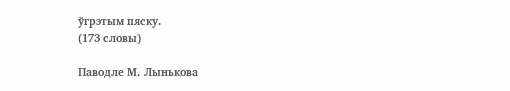ўгрэтым пяску.
(173 словы)

Паводле М. Лынькова